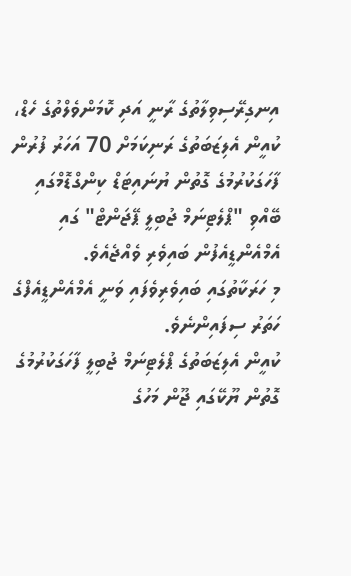އިނގިރޭސިވިލާތުގެ ރާނީ އަދި ކޮމަންވެލްތުގެ ހެޑް، ކުއީން އެލިޒަބަތުގެ ރަނިކަމަށް 70 އަހަރު ފުރުން ފާހަގަކުރުމުގެ ގޮތުން ޔުނައިޓަޑް ކިންގްޑޮމްގައި ބޭއްވި "ޕްލެޓިނަމް ޖުބިލީ ޕޭޖަންޓް" ގައި އެމްއެންޑީއެފުން ބައިވެރި ވެއްޖެއެވެ.
މި ހަރަކާތުގައި ބައިވެރިވެފައި ވަނީ އެމްއެންޑީއެފްގެ ހަތަރު ސިފައިންނެވެ.
ކުއީން އެލިޒަބަތުގެ ޕްލެޓިނަމް ޖުބިލީ ފާހަގަކުރުމުގެ ގޮތުން ޔޫކޭގައި ޖޫން މަހުގެ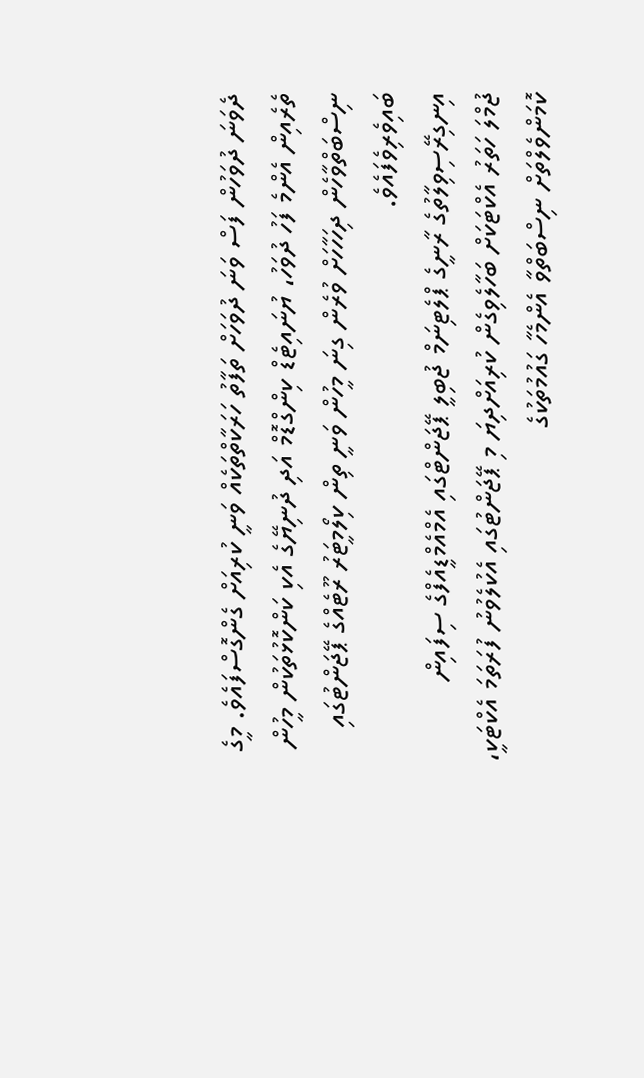ދެވަނަ ދުވަހުން ފަސް ވަނަ ދުވަހަށް ތަފާތު ހަރަކާތްތަކެއް ވަނީ ކުރިއަށް ގެންގޮސްފައެވެ. މީގެ ތެރެއިން އެންމެ ފަހު ދުވަހު، ޔުނައިޓެޑް ކިންގްޑޮމް އަދި ދުނިޔޭގެ އެކި ކަންކޮޅުތަކުން މީހުން ނިސްބަތްވާހެން ދިހަހާހަށް ވުރެން ގިނަ މީހުން ވަނީ ތިން ކިލޯމީޓަރު ރޫޓެއްގެ ޕޭޖަންޓުގައި ބައިވެރިވެފައެވެ.
އިނގިރޭސިވިލާތުގެ ރާނީގެ ޕްލެޓިނަމް ޖުބިލީ ޕޭޖަންޓްގައި އެމްއެމްޑީއެފްގެ ސިފައިން
ޖުމްލަ ހަތަރު އެކްޓަކަށް ބަހާލެވިގެން ކުރިއަށްދިޔަ މި ޕޭޖަންޓުގައި އެކުލެވުނު ފުރަތަމަ އެކްޓަކީ، ކޮމަންވެލްތަށް ނިސްބަތްވާ އެންމެހާ ގައުމުތަކުގެ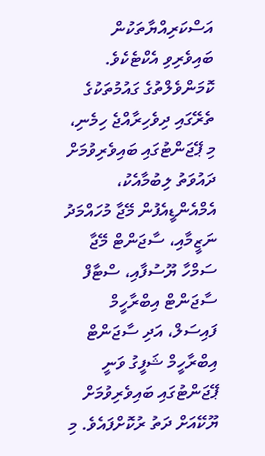އަސްކަރިއްޔާތަކުން ބައިވެރިވި އެކްޓެކެވެ.
ކޮމަންވެލްތުގެ ގައުމުތަކުގެ ތެރޭގައި ދިވެހިރާއްޖެ ހިމެނި، މި ޕޭޖަންޓުގައި ބައިވެރިވުމަށް ދައުވަތު ލިބުމާއެކު، އެމްއެންޑީއެފުން މޭޖާ މުހައްމަދު ނަޒީމާއި، ސާޖަންޓް މޭޖާ ސަމްހާ ޔޫސުފާއި، ސްޓާފް ސާޖަންޓް އިބްރާހީމް ފައިސަލް، އަދި ސާޖަންޓް އިބްރާހީމް ޝަފީގު ވަނީ ޕޭޖަންޓުގައި ބައިވެރިވުމަށް ޔޫކޭއަށް ދަތު ރުކޮށްފައެވެ. މި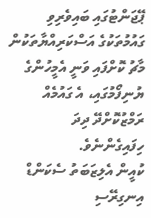ޕޭޖަންޓުގައި ބައިވެރިވި ގައުމުތަކުގެ އަސްކަރިއްޔާތަކުން މާޗު ކޮށްފައި ވަނީ އެމީހުންގެ ޔުނިފޯމުގައި، އެ ގައުމެއް ރަމްޒުކޮށްދޭ ދިދަ ހިފައިގެންނެވެ.
ކުއީން އެލިޒަބަތު ސެކަންޑް އިނގިރޭސި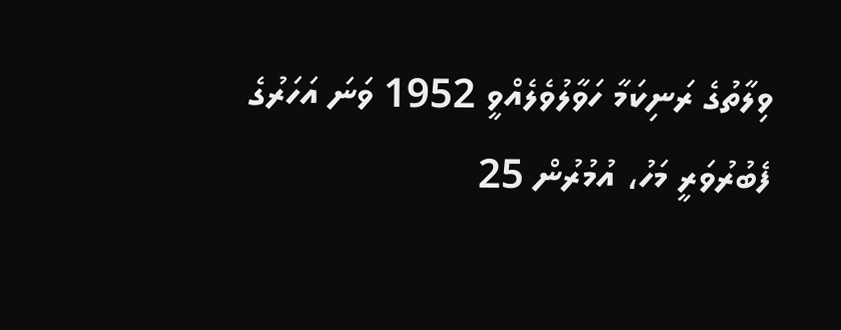ވިލާތުގެ ރަނިކަމާ ހަވާލުވެލެއްވީ 1952 ވަނަ އަހަރުގެ ފެބުރުވަރީ މަހު، އުމުރުން 25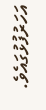އަހަރުފުޅުގައެވެ.